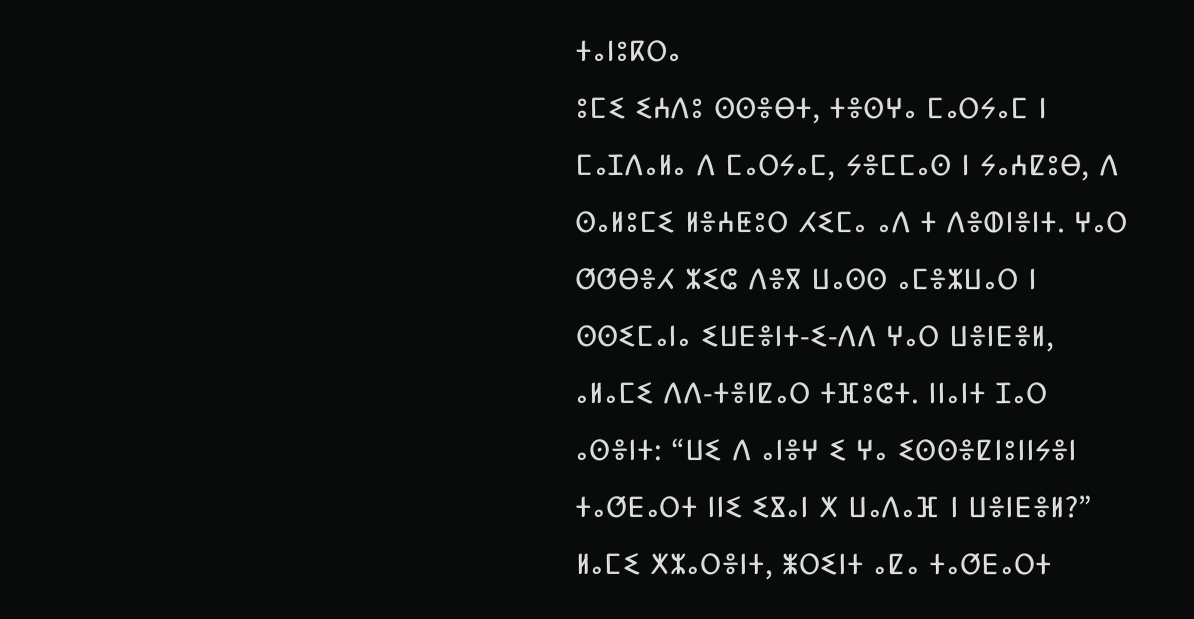ⵜⴰⵏⵓⴽⵔⴰ
ⵓⵎⵉ ⵉⵄⴷⵓ ⵙⵙⴻⴱⵜ, ⵜⴻⵙⵖⴰ ⵎⴰⵔⵢⴰⵎ ⵏ ⵎⴰⵊⴷⴰⵍⴰ ⴷ ⵎⴰⵔⵢⴰⵎ, ⵢⴻⵎⵎⴰⵙ ⵏ ⵢⴰⵄⵇⵓⴱ, ⴷ ⵙⴰⵍⵓⵎⵉ ⵍⴻⵄⵟⵓⵔ ⵃⵉⵎⴰ ⴰⴷ ⵜ ⴷⴻⵀⵏⴻⵏⵜ. ⵖⴰⵔ ⵚⵚⴱⴻⵃ ⵣⵉⵛ ⴷⴻⴳ ⵡⴰⵙⵙ ⴰⵎⴻⵣⵡⴰⵔ ⵏ ⵙⵙⵉⵎⴰⵏⴰ ⵉⵡⴹⴻⵏⵜ-ⵉ-ⴷⴷ ⵖⴰⵔ ⵡⴻⵏⴹⴻⵍ, ⴰⵍⴰⵎⵉ ⴷⴷ-ⵜⴻⵏⵇⴰⵔ ⵜⴼⵓⵛⵜ. ⵏⵏⴰⵏⵜ ⵊⴰⵔ ⴰⵙⴻⵏⵜ: “ⵡⵉ ⴷ ⴰⵏⴻⵖ ⵉ ⵖⴰ ⵉⵙⵙⴻⵇⵏⵓⵏⵏⵢⴻⵏ ⵜⴰⵚⴹⴰⵔⵜ ⵏⵏⵉ ⵉⴵⴰⵏ ⵅ ⵡⴰⴷⴰⴼ ⵏ ⵡⴻⵏⴹⴻⵍ?” ⵍⴰⵎⵉ ⵅⵣⴰⵔⴻⵏⵜ, ⵥⵔⵉⵏⵜ ⴰⵇⴰ ⵜⴰⵚⴹⴰⵔⵜ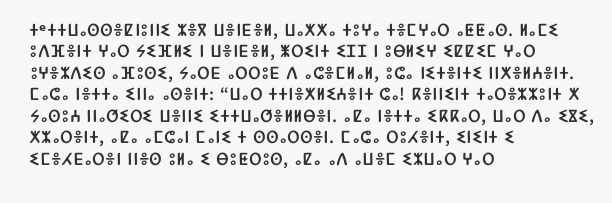ⵜᵉⵜⵜⵡⴰⵙⵙⴻⵇⵏⵓⵏⵏⵉ ⵣⴻⴳ ⵡⴻⵏⴹⴻⵍ, ⵡⴰⵅⵅⴰ ⵜⵓⵖⴰ ⵜⴻⵎⵖⴰⵔ ⴰⵟⵟⴰⵙ. ⵍⴰⵎⵉ ⵓⴷⴼⴻⵏⵜ ⵖⴰⵔ ⵢⵉⴼⵍⵉ ⵏ ⵡⴻⵏⴹⴻⵍ, ⵥⵔⵉⵏⵜ ⵉⵊⵊ ⵏ ⵓⴱⵍⵉⵖ ⵉⵇⵇⵉⵎ ⵖⴰⵔ ⵓⵖⴻⵣⴷⵉⵙ ⴰⴼⵓⵙⵉ, ⵢⴰⵔⴹ ⴰⵔⵔⵓⴹ ⴷ ⴰⵛⴻⵎⵍⴰⵍ, ⵓⵛⴰ ⵏⵉⵜⴻⵏⵜⵉ ⵏⵏⵅⴻⵍⵄⴻⵏⵜ. ⵎⴰⵛⴰ ⵏⴻⵜⵜⴰ ⵉⵏⵏⴰ ⴰⵙⴻⵏⵜ: “ⵡⴰⵔ ⵜⵜⵏⴻⵅⵍⵉⵄⴻⵏⵜ ⵛⴰ! ⴽⴻⵏⵏⵉⵏⵜ ⵜⴰⵔⴻⵣⵣⵓⵏⵜ ⵅ ⵢⴰⵙⵓⵄ ⵏⵏⴰⵚⵉⵔⵉ ⵡⴻⵏⵏⵉ ⵉⵜⵜⵡⴰⵚⴻⵍⵍⴱⴻⵏ. ⴰⵇⴰ ⵏⴻⵜⵜⴰ ⵉⴽⴽⴰⵔ, ⵡⴰⵔ ⴷⴰ ⵉⴵⵉ, ⵅⵣⴰⵔⴻⵏⵜ, ⴰⵇⴰ ⴰⵎⵛⴰⵏ ⵎⴰⵏⵉ ⵜ ⵙⵙⴰⵔⵙⴻⵏ. ⵎⴰⵛⴰ ⵔⵓⵃⴻⵏⵜ, ⵉⵏⵉⵏⵜ ⵉ ⵉⵎⴻⵃⴹⴰⵔⴻⵏ ⵏⵏⴻⵙ ⵓⵍⴰ ⵉ ⴱⵓⵟⵔⵓⵙ, ⴰⵇⴰ ⴰⴷ ⴰⵡⴻⵎ ⵉⵣⵡⴰⵔ ⵖⴰⵔ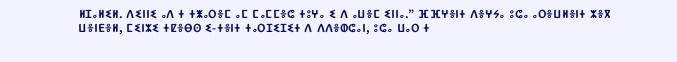ⵍⵊⴰⵍⵉⵍ. ⴷⵉⵏⵏⵉ ⴰⴷ ⵜ ⵜⵥⴰⵔⴻⵎ ⴰⵎ ⵎⴰⵎⵎⴻⵛ ⵜⵓⵖⴰ ⵉ ⴷ ⴰⵡⴻⵎ ⵉⵏⵏⴰ.” ⴼⴼⵖⴻⵏⵜ ⴷⴻⵖⵢⴰ ⵓⵛⴰ ⴰⵔⴻⵡⵍⴻⵏⵜ ⵣⴻⴳ ⵡⴻⵏⴹⴻⵍ, ⵎⵉⵏⵣⵉ ⵜⵇⴻⴱⵙ ⵉ-ⵜⴻⵏⵜ ⵜⴰⵔⵊⵉⵊⵉⵜ ⴷ ⴷⴷⴻⵀⵛⴰⵏ, ⵓⵛⴰ ⵡⴰⵔ ⵜ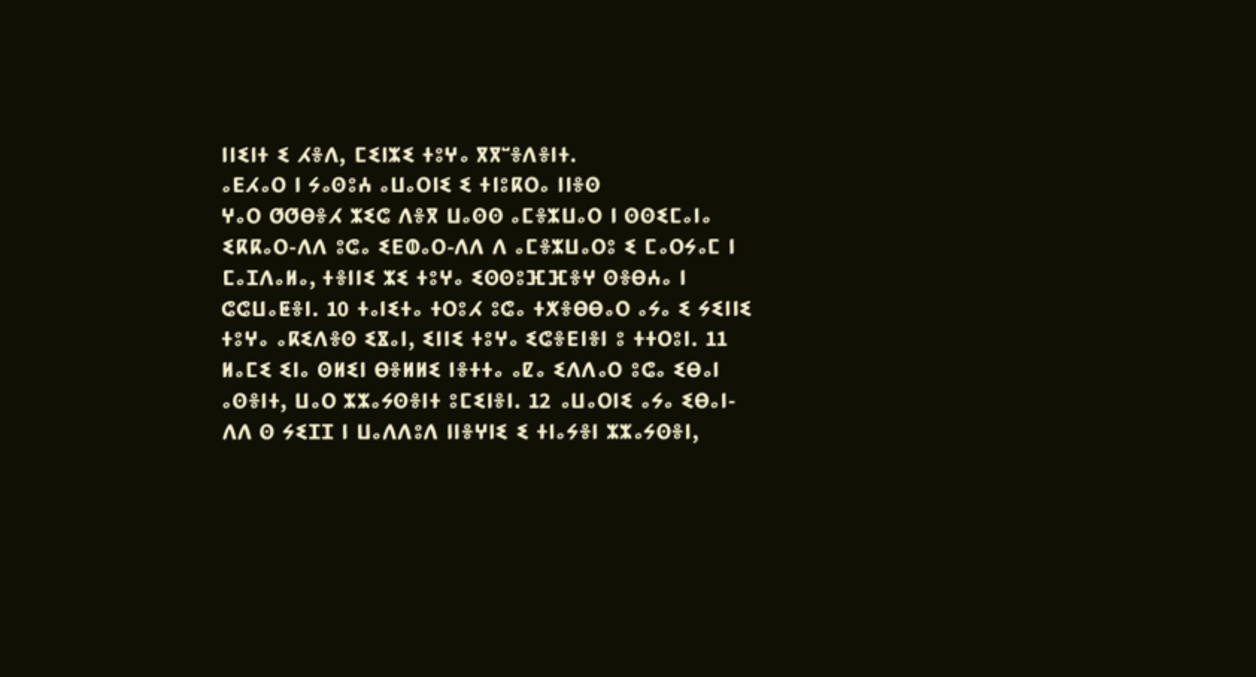ⵏⵏⵉⵏⵜ ⵉ ⵃⴻⴷ, ⵎⵉⵏⵣⵉ ⵜⵓⵖⴰ ⴳⴳⵯⴻⴷⴻⵏⵜ.
ⴰⴹⵃⴰⵔ ⵏ ⵢⴰⵙⵓⵄ ⴰⵡⴰⵔⵏⵉ ⵉ ⵜⵏⵓⴽⵔⴰ ⵏⵏⴻⵙ
ⵖⴰⵔ ⵚⵚⴱⴻⵃ ⵣⵉⵛ ⴷⴻⴳ ⵡⴰⵙⵙ ⴰⵎⴻⵣⵡⴰⵔ ⵏ ⵙⵙⵉⵎⴰⵏⴰ ⵉⴽⴽⴰⵔ-ⴷⴷ ⵓⵛⴰ ⵉⴹⵀⴰⵔ-ⴷⴷ ⴷ ⴰⵎⴻⵣⵡⴰⵔⵓ ⵉ ⵎⴰⵔⵢⴰⵎ ⵏ ⵎⴰⵊⴷⴰⵍⴰ, ⵜⴻⵏⵏⵉ ⵣⵉ ⵜⵓⵖⴰ ⵉⵙⵙⵓⴼⴼⴻⵖ ⵙⴻⴱⵄⴰ ⵏ ⵛⵛⵡⴰⵟⴻⵏ. 10 ⵜⴰⵏⵉⵜⴰ ⵜⵔⵓⵃ ⵓⵛⴰ ⵜⵅⴻⴱⴱⴰⵔ ⴰⵢⴰ ⵉ ⵢⵉⵏⵏⵉ ⵜⵓⵖⴰ ⴰⴽⵉⴷⴻⵙ ⵉⴵⴰⵏ, ⵉⵏⵏⵉ ⵜⵓⵖⴰ ⵉⵛⴻⴹⵏⴻⵏ ⵓ ⵜⵜⵔⵓⵏ. 11 ⵍⴰⵎⵉ ⵉⵏⴰ ⵙⵍⵉⵏ ⴱⴻⵍⵍⵉ ⵏⴻⵜⵜⴰ ⴰⵇⴰ ⵉⴷⴷⴰⵔ ⵓⵛⴰ ⵉⴱⴰⵏ ⴰⵙⴻⵏⵜ, ⵡⴰⵔ ⵣⵣⴰⵢⵙⴻⵏⵜ ⵓⵎⵉⵏⴻⵏ. 12 ⴰⵡⴰⵔⵏⵉ ⴰⵢⴰ ⵉⴱⴰⵏ-ⴷⴷ ⵙ ⵢⵉⵊⵊ ⵏ ⵡⴰⴷⴷⵓⴷ ⵏⵏⴻⵖⵏⵉ ⵉ ⵜⵏⴰⵢⴻⵏ ⵣⵣⴰⵢⵙⴻⵏ,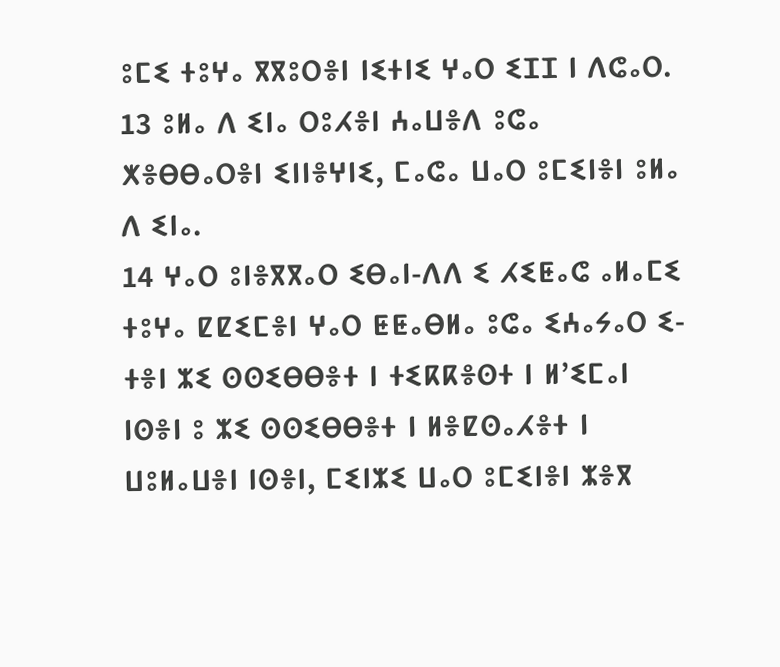ⵓⵎⵉ ⵜⵓⵖⴰ ⴳⴳⵓⵔⴻⵏ ⵏⵉⵜⵏⵉ ⵖⴰⵔ ⵉⵊⵊ ⵏ ⴷⵛⴰⵔ. 13 ⵓⵍⴰ ⴷ ⵉⵏⴰ ⵔⵓⵃⴻⵏ ⵄⴰⵡⴻⴷ ⵓⵛⴰ ⵅⴻⴱⴱⴰⵔⴻⵏ ⵉⵏⵏⴻⵖⵏⵉ, ⵎⴰⵛⴰ ⵡⴰⵔ ⵓⵎⵉⵏⴻⵏ ⵓⵍⴰ ⴷ ⵉⵏⴰ.
14 ⵖⴰⵔ ⵓⵏⴻⴳⴳⴰⵔ ⵉⴱⴰⵏ-ⴷⴷ ⵉ ⵃⵉⵟⴰⵛ ⴰⵍⴰⵎⵉ ⵜⵓⵖⴰ ⵇⵇⵉⵎⴻⵏ ⵖⴰⵔ ⵟⵟⴰⴱⵍⴰ ⵓⵛⴰ ⵉⵄⴰⵢⴰⵔ ⵉ-ⵜⴻⵏ ⵣⵉ ⵙⵙⵉⴱⴱⴻⵜ ⵏ ⵜⵉⴽⴽⴻⵙⵜ ⵏ ⵍ’ⵉⵎⴰⵏ ⵏⵙⴻⵏ ⵓ ⵣⵉ ⵙⵙⵉⴱⴱⴻⵜ ⵏ ⵍⴻⵇⵙⴰⵃⴻⵜ ⵏ ⵡⵓⵍⴰⵡⴻⵏ ⵏⵙⴻⵏ, ⵎⵉⵏⵣⵉ ⵡⴰⵔ ⵓⵎⵉⵏⴻⵏ ⵣⴻⴳ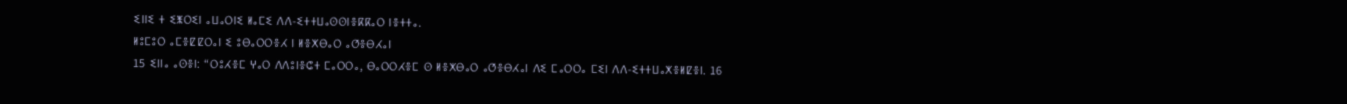ⵉⵏⵏⵉ ⵜ ⵉⵥⵔⵉⵏ ⴰⵡⴰⵔⵏⵉ ⵍⴰⵎⵉ ⴷⴷ-ⵉⵜⵜⵡⴰⵙⵙⵏⴻⴽⴽⴰⵔ ⵏⴻⵜⵜⴰ.
ⵍⵓⵎⵓⵔ ⴰⵎⴻⵇⵇⵔⴰⵏ ⵉ ⵓⴱⴰⵔⵔⴻⵃ ⵏ ⵍⴻⵅⴱⴰⵔ ⴰⵚⴻⴱⵃⴰⵏ
15 ⵉⵏⵏⴰ ⴰⵙⴻⵏ: “ⵔⵓⵃⴻⵎ ⵖⴰⵔ ⴷⴷⵓⵏⴻⵛⵜ ⵎⴰⵔⵔⴰ, ⴱⴰⵔⵔⵃⴻⵎ ⵙ ⵍⴻⵅⴱⴰⵔ ⴰⵚⴻⴱⵃⴰⵏ ⴷⵉ ⵎⴰⵔⵔⴰ ⵎⵉⵏ ⴷⴷ-ⵉⵜⵜⵡⴰⵅⴻⵍⵇⴻⵏ. 16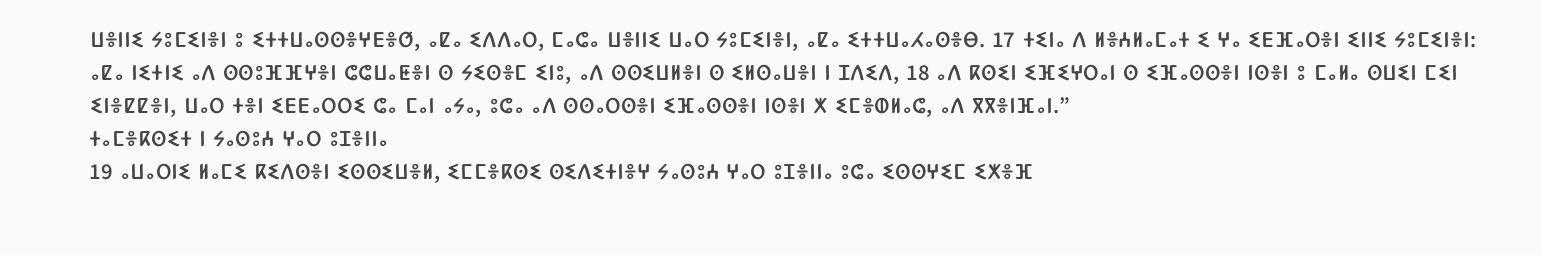ⵡⴻⵏⵏⵉ ⵢⵓⵎⵉⵏⴻⵏ ⵓ ⵉⵜⵜⵡⴰⵙⵙⴻⵖⴹⴻⵚ, ⴰⵇⴰ ⵉⴷⴷⴰⵔ, ⵎⴰⵛⴰ ⵡⴻⵏⵏⵉ ⵡⴰⵔ ⵢⵓⵎⵉⵏⴻⵏ, ⴰⵇⴰ ⵉⵜⵜⵡⴰⵃⴰⵙⴻⴱ. 17 ⵜⵉⵏⴰ ⴷ ⵍⴻⵄⵍⴰⵎⴰⵜ ⵉ ⵖⴰ ⵉⴹⴼⴰⵔⴻⵏ ⵉⵏⵏⵉ ⵢⵓⵎⵉⵏⴻⵏ: ⴰⵇⴰ ⵏⵉⵜⵏⵉ ⴰⴷ ⵙⵙⵓⴼⴼⵖⴻⵏ ⵛⵛⵡⴰⵟⴻⵏ ⵙ ⵢⵉⵙⴻⵎ ⵉⵏⵓ, ⴰⴷ ⵙⵙⵉⵡⵍⴻⵏ ⵙ ⵉⵍⵙⴰⵡⴻⵏ ⵏ ⵊⴷⵉⴷ, 18 ⴰⴷ ⴽⵙⵉⵏ ⵉⴼⵉⵖⵔⴰⵏ ⵙ ⵉⴼⴰⵙⵙⴻⵏ ⵏⵙⴻⵏ ⵓ ⵎⴰⵍⴰ ⵙⵡⵉⵏ ⵎⵉⵏ ⵉⵏⴻⵇⵇⴻⵏ, ⵡⴰⵔ ⵜⴻⵏ ⵉⴹⴹⴰⵔⵔⵉ ⵛⴰ ⵎⴰⵏ ⴰⵢⴰ, ⵓⵛⴰ ⴰⴷ ⵙⵙⴰⵔⵙⴻⵏ ⵉⴼⴰⵙⵙⴻⵏ ⵏⵙⴻⵏ ⵅ ⵉⵎⴻⵀⵍⴰⵛ, ⴰⴷ ⴳⴳⴻⵏⴼⴰⵏ.”
ⵜⴰⵎⴻⴽⵙⵉⵜ ⵏ ⵢⴰⵙⵓⵄ ⵖⴰⵔ ⵓⵊⴻⵏⵏⴰ
19 ⴰⵡⴰⵔⵏⵉ ⵍⴰⵎⵉ ⴽⵉⴷⵙⴻⵏ ⵉⵙⵙⵉⵡⴻⵍ, ⵉⵎⵎⴻⴽⵙⵉ ⵙⵉⴷⵉⵜⵏⴻⵖ ⵢⴰⵙⵓⵄ ⵖⴰⵔ ⵓⵊⴻⵏⵏⴰ ⵓⵛⴰ ⵉⵙⵙⵖⵉⵎ ⵉⵅⴻⴼ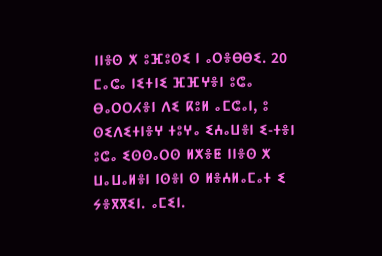ⵏⵏⴻⵙ ⵅ ⵓⴼⵓⵙⵉ ⵏ ⴰⵔⴻⴱⴱⵉ. 20 ⵎⴰⵛⴰ ⵏⵉⵜⵏⵉ ⴼⴼⵖⴻⵏ ⵓⵛⴰ ⴱⴰⵔⵔⵃⴻⵏ ⴷⵉ ⴽⵓⵍ ⴰⵎⵛⴰⵏ, ⵓ ⵙⵉⴷⵉⵜⵏⴻⵖ ⵜⵓⵖⴰ ⵉⵄⴰⵡⴻⵏ ⵉ-ⵜⴻⵏ ⵓⵛⴰ ⵉⵙⵙⴰⵔⵙ ⵍⵅⴻⵟ ⵏⵏⴻⵙ ⵅ ⵡⴰⵡⴰⵍⴻⵏ ⵏⵙⴻⵏ ⵙ ⵍⴻⵄⵍⴰⵎⴰⵜ ⵉ ⵢⴻⴳⴳⵉⵏ. ⴰⵎⵉⵏ.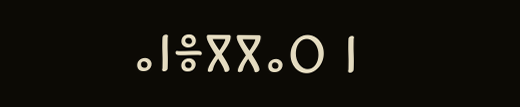ⴰⵏⴻⴳⴳⴰⵔ ⵏ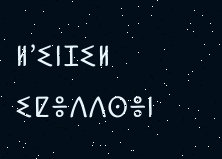ⵍ’ⵉⵏⵊⵉⵍ ⵉⵇⴻⴷⴷⵙⴻⵏ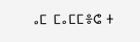ⴰⵎ ⵎⴰⵎⵎⴻⵛ ⵜ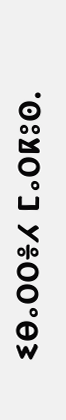ⵉⴱⴰⵔⵔⴻⵃ ⵎⴰⵔⴽⵓⵙ.